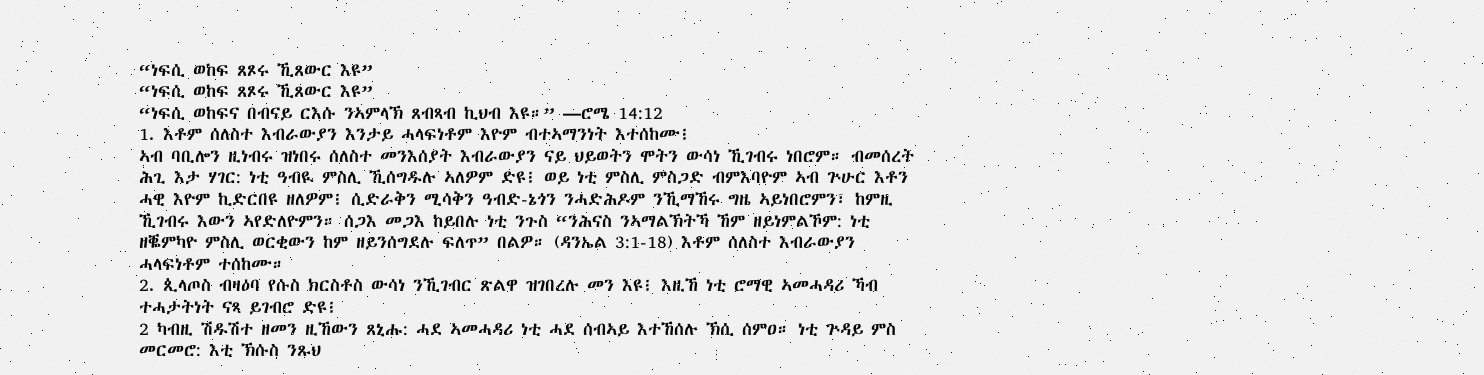“ነፍሲ ወከፍ ጸጾሩ ኺጸውር እዩ”
“ነፍሲ ወከፍ ጸጾሩ ኺጸውር እዩ”
“ነፍሲ ወከፍና በብናይ ርእሱ ንኣምላኽ ጸብጻብ ኪህብ እዩ።” —ሮሜ 14:12
1. እቶም ሰለስተ እብራውያን እንታይ ሓላፍነቶም እዮም ብተኣማንነት እተሰከሙ፧
ኣብ ባቢሎን ዚነብሩ ዝነበሩ ሰለስተ መንእሰያት እብራውያን ናይ ህይወትን ሞትን ውሳነ ኺገብሩ ነበሮም። ብመሰረት ሕጊ እታ ሃገር: ነቲ ዓብዪ ምስሊ ኺሰግዱሉ ኣለዎም ድዩ፧ ወይ ነቲ ምስሊ ምስጋድ ብምእባዮም ኣብ ጕሁር እቶን ሓዊ እዮም ኪድርበዩ ዘለዎም፧ ሲድራቅን ሚሳቅን ዓብድ-ኔጎን ንሓድሕዶም ንኺማኸሩ ግዜ ኣይነበሮምን፣ ከምዚ ኺገብሩ እውን ኣየድለዮምን። ሰጋእ መጋእ ከይበሉ ነቲ ንጉስ “ንሕናስ ንኣማልኽትኻ ኸም ዘይነምልኾም: ነቲ ዘቘምካዮ ምስሊ ወርቂውን ከም ዘይንሰግደሉ ፍለጥ” በልዎ። (ዳንኤል 3:1-18) እቶም ሰለስተ እብራውያን ሓላፍነቶም ተሰከሙ።
2. ጲላጦስ ብዛዕባ የሱስ ክርስቶስ ውሳነ ንኺገብር ጽልዋ ዝገበረሉ መን እዩ፧ እዚኸ ነቲ ሮማዊ ኣመሓዳሪ ኻብ ተሓታትነት ናጻ ይገብሮ ድዩ፧
2 ካብዚ ሽዱሽተ ዘመን ዚኸውን ጸኒሑ: ሓደ ኣመሓዳሪ ነቲ ሓደ ሰብኣይ እተኸሰሉ ኽሲ ሰምዐ። ነቲ ጕዳይ ምስ መርመሮ: እቲ ኽሱስ ንጹህ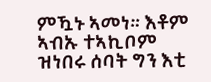ምዃኑ ኣመነ። እቶም ኣብኡ ተኣኪቦም ዝነበሩ ሰባት ግን እቲ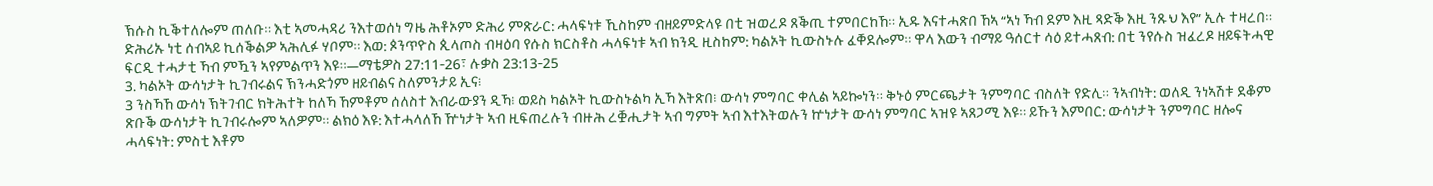ኽሱስ ኪቕተለሎም ጠለቡ። እቲ ኣመሓዳሪ ንእተወሰነ ግዜ ሕቶኦም ድሕሪ ምጽራር: ሓላፍነቱ ኺስከም ብዘይምድላዩ በቲ ዝወረዶ ጸቕጢ ተምበርከኸ። ኢዱ እናተሓጽበ ኸኣ “ኣነ ኻብ ደም እዚ ጻድቕ እዚ ንጹህ እየ” ኢሉ ተዛረበ። ድሕሪኡ ነቲ ሰብኣይ ኪሰቕልዎ ኣሕሊፉ ሃቦም። እወ: ጶንጥዮስ ጲላጦስ ብዛዕባ የሱስ ክርስቶስ ሓላፍነቱ ኣብ ክንዲ ዚስከም: ካልኦት ኪውስኑሉ ፈቐደሎም። ዋላ እውን ብማይ ዓሰርተ ሳዕ ይተሓጸብ: በቲ ንየሱስ ዝፈረዶ ዘይፍትሓዊ ፍርዲ ተሓታቲ ኻብ ምዃን ኣየምልጥን እዩ።—ማቴዎስ 27:11-26፣ ሉቃስ 23:13-25
3. ካልኦት ውሳነታት ኪገብሩልና ኽንሓድጎም ዘይብልና ስለምንታይ ኢና፧
3 ንስኻኸ ውሳነ ኽትገብር ክትሕተት ከለኻ ኸምቶም ሰለስተ እብራውያን ዲኻ፧ ወይስ ካልኦት ኪውስኑልካ ኢኻ እትጽበ፧ ውሳነ ምግባር ቀሊል ኣይኰነን። ቅኑዕ ምርጫታት ንምግባር ብስለት የድሊ። ንኣብነት: ወለዲ ንነኣሽቱ ደቆም ጽቡቕ ውሳነታት ኪገብሩሎም ኣለዎም። ልክዕ እዩ: እተሓላለኸ ዅነታት ኣብ ዚፍጠረሉን ብዙሕ ረቛሒታት ኣብ ግምት ኣብ እተእትወሉን ኵነታት ውሳነ ምግባር ኣዝዩ ኣጸጋሚ እዩ። ይኹን እምበር: ውሳነታት ንምግባር ዘሎና ሓላፍነት: ምስቲ እቶም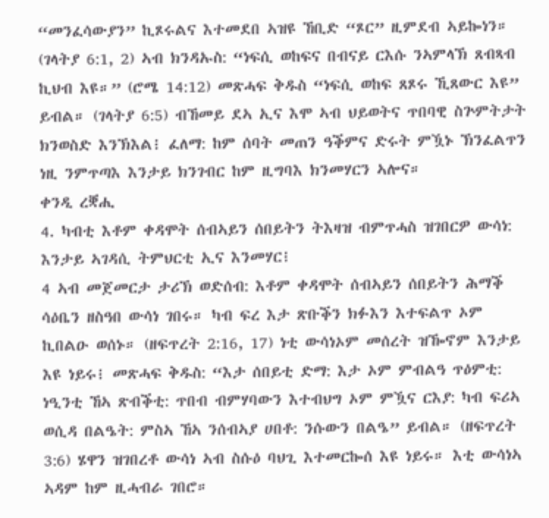“መንፈሳውያን” ኪጾሩልና እተመደበ ኣዝዩ ኸቢድ “ጾር” ዚምደብ ኣይኰነን። (ገላትያ 6:1, 2) ኣብ ክንዳኡስ: “ነፍሲ ወከፍና በብናይ ርእሱ ንኣምላኽ ጸብጻብ ኪህብ እዩ።” (ሮሜ 14:12) መጽሓፍ ቅዱስ “ነፍሲ ወከፍ ጸጾሩ ኺጸውር እዩ” ይብል። (ገላትያ 6:5) ብኸመይ ደኣ ኢና እሞ ኣብ ህይወትና ጥበባዊ ስጕምትታት ክንወስድ እንኽእል፧ ፈለማ: ከም ሰባት መጠን ዓቕምና ድሩት ምዃኑ ኽንፈልጥን ነዚ ንምጥጣእ እንታይ ክንገብር ከም ዚግባእ ክንመሃርን ኣሎና።
ቀንዲ ረቛሒ
4. ካብቲ እቶም ቀዳሞት ሰብኣይን ሰበይትን ትእዛዝ ብምጥሓስ ዝገበርዎ ውሳነ: እንታይ ኣገዳሲ ትምህርቲ ኢና እንመሃር፧
4 ኣብ መጀመርታ ታሪኽ ወድሰብ: እቶም ቀዳሞት ሰብኣይን ሰበይትን ሕማቕ ሳዕቤን ዘስዓበ ውሳነ ገበሩ። ካብ ፍረ እታ ጽቡቕን ክፉእን እተፍልጥ ኦም ኪበልዑ ወሰኑ። (ዘፍጥረት 2:16, 17) ነቲ ውሳነኦም መሰረት ዝዀኖም እንታይ እዩ ነይሩ፧ መጽሓፍ ቅዱስ: “እታ ሰበይቲ ድማ: እታ ኦም ምብልዓ ጥዕምቲ: ነዒንቲ ኸኣ ጽብቕቲ: ጥበብ ብምሃባውን እተብህግ ኦም ምዃና ርእያ: ካብ ፍሪኣ ወሲዳ በልዔት: ምስኣ ኸኣ ንሰብኣያ ሀበቶ: ንሱውን በልዔ” ይብል። (ዘፍጥረት 3:6) ሄዋን ዝገበረቶ ውሳነ ኣብ ስሱዕ ባህጊ እተመርኰሰ እዩ ነይሩ። እቲ ውሳነኣ ኣዳም ከም ዚሓብራ ገበሮ።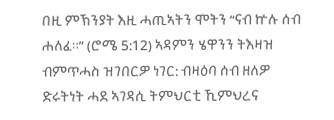በዚ ምኽንያት እዚ ሓጢኣትን ሞትን “ናብ ኵሉ ሰብ ሐለፈ።” (ሮሜ 5:12) ኣዳምን ሄዋንን ትእዛዝ ብምጥሓስ ዝገበርዎ ነገር: ብዛዕባ ሰብ ዘለዎ ድሩትነት ሓደ ኣገዳሲ ትምህርቲ ኺምህረና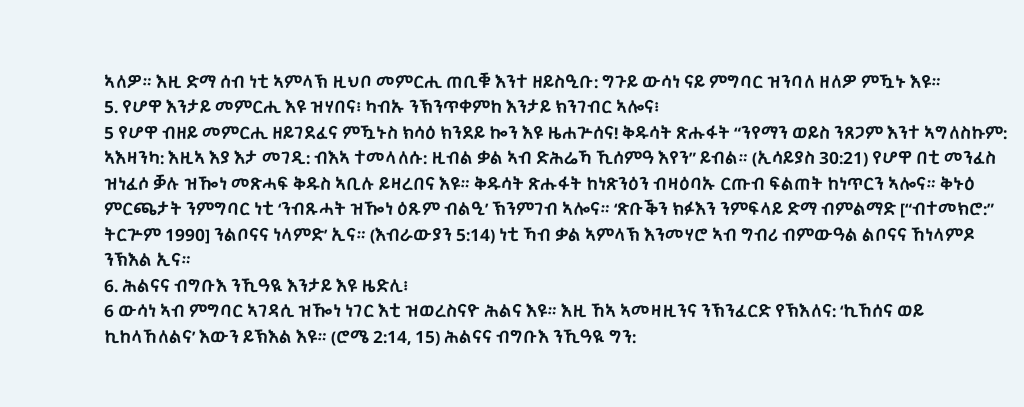ኣለዎ። እዚ ድማ ሰብ ነቲ ኣምላኽ ዚህቦ መምርሒ ጠቢቑ እንተ ዘይስዒቡ: ግጉይ ውሳነ ናይ ምግባር ዝንባለ ዘለዎ ምዃኑ እዩ።
5. የሆዋ እንታይ መምርሒ እዩ ዝሃበና፧ ካብኡ ንኽንጥቀምከ እንታይ ክንገብር ኣሎና፧
5 የሆዋ ብዘይ መምርሒ ዘይገደፈና ምዃኑስ ክሳዕ ክንደይ ኰን እዩ ዜሐጕሰና! ቅዱሳት ጽሑፋት “ንየማን ወይስ ንጸጋም እንተ ኣግለስኩም: ኣእዛንካ: እዚኣ እያ እታ መገዲ: ብእኣ ተመላለሱ: ዚብል ቃል ኣብ ድሕሬኻ ኺሰምዓ እየን” ይብል። (ኢሳይያስ 30:21) የሆዋ በቲ መንፈስ ዝነፈሶ ቓሉ ዝዀነ መጽሓፍ ቅዱስ ኣቢሉ ይዛረበና እዩ። ቅዱሳት ጽሑፋት ከነጽንዕን ብዛዕባኡ ርጡብ ፍልጠት ከነጥርን ኣሎና። ቅኑዕ ምርጫታት ንምግባር ነቲ ‘ንብጹሓት ዝዀነ ዕጹም ብልዒ’ ኽንምገብ ኣሎና። ‘ጽቡቕን ክፉእን ንምፍላይ ድማ ብምልማድ [“ብተመክሮ:” ትርጕም 1990] ንልቦናና ነላምድ’ ኢና። (እብራውያን 5:14) ነቲ ኻብ ቃል ኣምላኽ እንመሃሮ ኣብ ግብሪ ብምውዓል ልቦናና ኸነላምዶ ንኽእል ኢና።
6. ሕልናና ብግቡእ ንኺዓዪ እንታይ እዩ ዜድሊ፧
6 ውሳነ ኣብ ምግባር ኣገዳሲ ዝዀነ ነገር እቲ ዝወረስናዮ ሕልና እዩ። እዚ ኸኣ ኣመዛዚንና ንኽንፈርድ የኽእለና: ‘ኪኸሰና ወይ ኪከላኸለልና’ እውን ይኽእል እዩ። (ሮሜ 2:14, 15) ሕልናና ብግቡእ ንኺዓዪ ግን: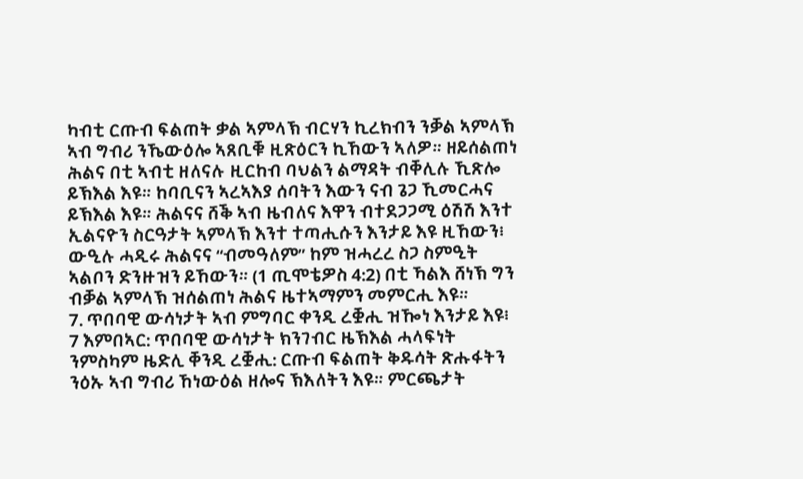ካብቲ ርጡብ ፍልጠት ቃል ኣምላኽ ብርሃን ኪረክብን ንቓል ኣምላኽ ኣብ ግብሪ ንኼውዕሎ ኣጸቢቑ ዚጽዕርን ኪኸውን ኣለዎ። ዘይሰልጠነ ሕልና በቲ ኣብቲ ዘለናሉ ዚርከብ ባህልን ልማዳት ብቐሊሉ ኺጽሎ ይኽእል እዩ። ከባቢናን ኣረኣእያ ሰባትን እውን ናብ ጌጋ ኺመርሓና ይኽእል እዩ። ሕልናና ሸቕ ኣብ ዜብለና እዋን ብተደጋጋሚ ዕሽሽ እንተ ኢልናዮን ስርዓታት ኣምላኽ እንተ ተጣሒሱን እንታይ እዩ ዚኸውን፧ ውዒሉ ሓዲሩ ሕልናና “ብመዓለም” ከም ዝሓረረ ስጋ ስምዒት ኣልቦን ድንዙዝን ይኸውን። (1 ጢሞቴዎስ 4:2) በቲ ኻልእ ሸነኽ ግን ብቓል ኣምላኽ ዝሰልጠነ ሕልና ዜተኣማምን መምርሒ እዩ።
7. ጥበባዊ ውሳነታት ኣብ ምግባር ቀንዲ ረቛሒ ዝዀነ እንታይ እዩ፧
7 እምበኣር: ጥበባዊ ውሳነታት ክንገብር ዜኽእል ሓላፍነት ንምስካም ዜድሊ ቐንዲ ረቛሒ: ርጡብ ፍልጠት ቅዱሳት ጽሑፋትን ንዕኡ ኣብ ግብሪ ኸነውዕል ዘሎና ኽእለትን እዩ። ምርጫታት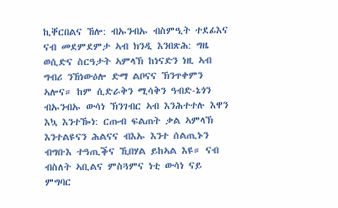ኪቐርበልና ኸሎ: ብኡንብኡ ብስምዒት ተደፊእና ናብ መደምደምታ ኣብ ክንዲ እንበጽሕ: ግዜ ወሲድና ስርዓታት ኣምላኽ ከነናድን ነዚ ኣብ ግብሪ ንኸነውዕሎ ድማ ልቦናና ኽንጥቀምን ኣሎና። ከም ሲድራቅን ሚሳቅን ዓብድ-ኔጎን ብኡንብኡ ውሳነ ኽንገብር ኣብ እንሕተተሉ እዋን እኳ እንተዀነ: ርጡብ ፍልጠት ቃል ኣምላኽ እንተልዩናን ሕልናና ብእኡ እንተ ሰልጢኑን ብግቡእ ተዓጢቕና ኺበሃል ይከኣል እዩ። ናብ ብስለት ኣቢልና ምስጓምና ነቲ ውሳነ ናይ ምግባር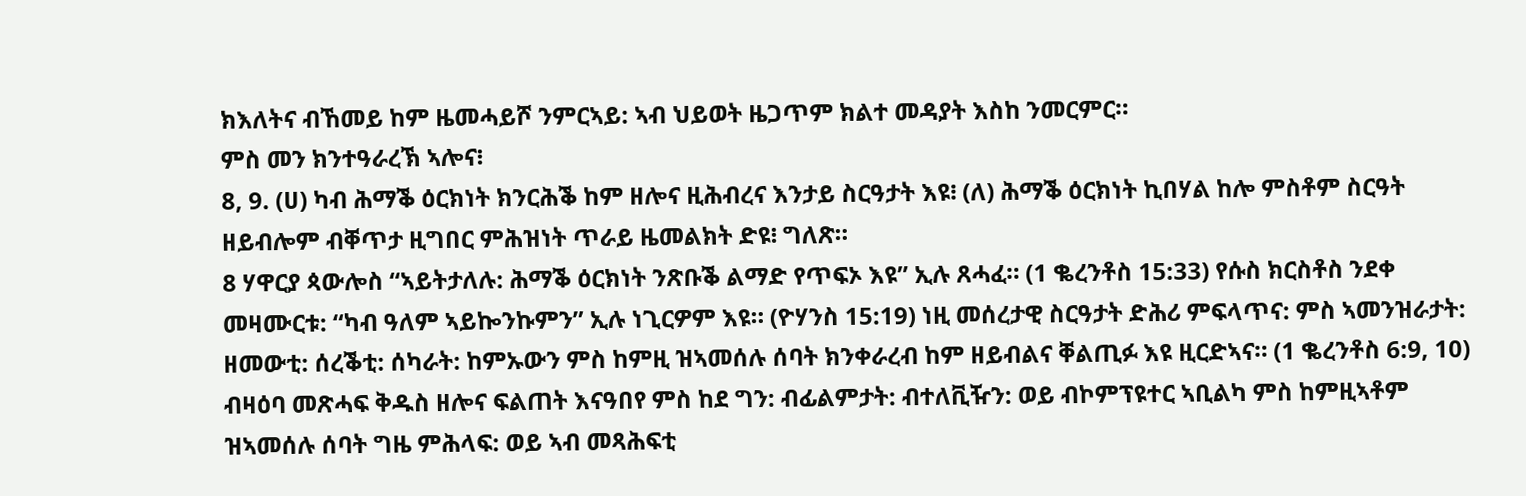ክእለትና ብኸመይ ከም ዜመሓይሾ ንምርኣይ: ኣብ ህይወት ዜጋጥም ክልተ መዳያት እስከ ንመርምር።
ምስ መን ክንተዓራረኽ ኣሎና፧
8, 9. (ሀ) ካብ ሕማቕ ዕርክነት ክንርሕቕ ከም ዘሎና ዚሕብረና እንታይ ስርዓታት እዩ፧ (ለ) ሕማቕ ዕርክነት ኪበሃል ከሎ ምስቶም ስርዓት ዘይብሎም ብቐጥታ ዚግበር ምሕዝነት ጥራይ ዜመልክት ድዩ፧ ግለጽ።
8 ሃዋርያ ጳውሎስ “ኣይትታለሉ: ሕማቕ ዕርክነት ንጽቡቕ ልማድ የጥፍኦ እዩ” ኢሉ ጸሓፈ። (1 ቈረንቶስ 15:33) የሱስ ክርስቶስ ንደቀ መዛሙርቱ: “ካብ ዓለም ኣይኰንኩምን” ኢሉ ነጊርዎም እዩ። (ዮሃንስ 15:19) ነዚ መሰረታዊ ስርዓታት ድሕሪ ምፍላጥና: ምስ ኣመንዝራታት: ዘመውቲ: ሰረቕቲ: ሰካራት: ከምኡውን ምስ ከምዚ ዝኣመሰሉ ሰባት ክንቀራረብ ከም ዘይብልና ቐልጢፉ እዩ ዚርድኣና። (1 ቈረንቶስ 6:9, 10) ብዛዕባ መጽሓፍ ቅዱስ ዘሎና ፍልጠት እናዓበየ ምስ ከደ ግን: ብፊልምታት: ብተለቪዥን: ወይ ብኮምፕዩተር ኣቢልካ ምስ ከምዚኣቶም ዝኣመሰሉ ሰባት ግዜ ምሕላፍ: ወይ ኣብ መጻሕፍቲ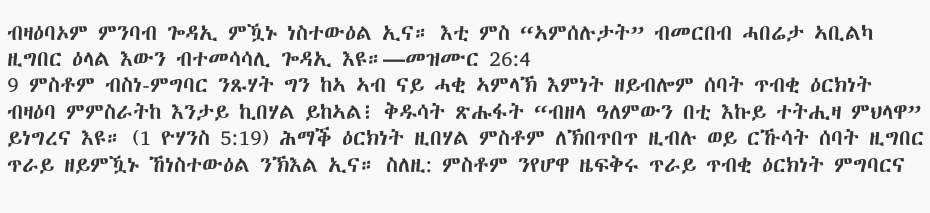ብዛዕባኦም ምንባብ ጐዳኢ ምዃኑ ነስተውዕል ኢና። እቲ ምስ “ኣምሰሉታት” ብመርበብ ሓበሬታ ኣቢልካ ዚግበር ዕላል እውን ብተመሳሳሊ ጐዳኢ እዩ።—መዝሙር 26:4
9 ምስቶም ብስነ-ምግባር ንጹሃት ግን ከኣ ኣብ ናይ ሓቂ ኣምላኽ እምነት ዘይብሎም ሰባት ጥብቂ ዕርክነት ብዛዕባ ምምስራትከ እንታይ ኪበሃል ይከኣል፧ ቅዱሳት ጽሑፋት “ብዘላ ዓለምውን በቲ እኩይ ተትሒዛ ምህላዋ” ይነግረና እዩ። (1 ዮሃንስ 5:19) ሕማቕ ዕርክነት ዚበሃል ምስቶም ለኽበጥበጥ ዚብሉ ወይ ርኹሳት ሰባት ዚግበር ጥራይ ዘይምዃኑ ኸነስተውዕል ንኽእል ኢና። ስለዚ: ምስቶም ንየሆዋ ዜፍቅሩ ጥራይ ጥብቂ ዕርክነት ምግባርና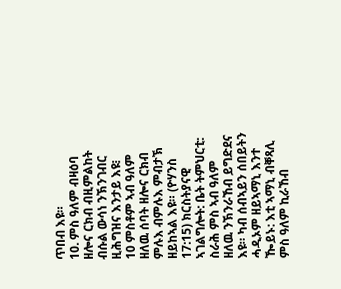ጥበብ እዩ።
10. ምስ ዓለም ብዛዕባ ዘሎና ርክብ ብዚምልከት ብሱል ውሳነ ንኽንገብር ዚሕግዝና እንታይ እዩ፧
10 ምስቶም ኣብ ዓለም ዘለዉ ሰባት ዘሎና ርክብ ምሉእ ብምሉእ ምብታኽ ዘይከኣል እዩ። (ዮሃንስ 17:15) ክርስትያናዊ ኣገልግሎት: ቤት ትምህርቲ: ስራሕ ምስ ኣብ ዓለም ዘለዉ ንኽንራኸብ ይግድደና እዩ። ካብ ሰብኣይን ሰበይትን ሓዲኦም ዘይኣማኒ እንተ ዀይኑ: እቲ ኣማኒ ብቐጻሊ ምስ ዓለም ኪራኸብ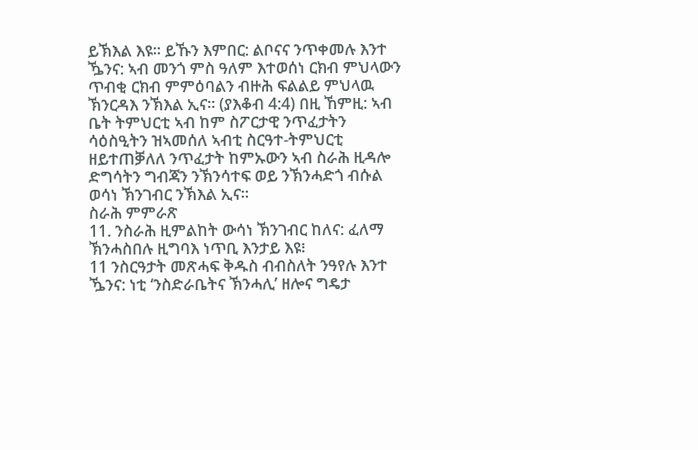ይኽእል እዩ። ይኹን እምበር: ልቦናና ንጥቀመሉ እንተ ዄንና: ኣብ መንጎ ምስ ዓለም እተወሰነ ርክብ ምህላውን ጥብቂ ርክብ ምምዕባልን ብዙሕ ፍልልይ ምህላዉ ኽንርዳእ ንኽእል ኢና። (ያእቆብ 4:4) በዚ ኸምዚ: ኣብ ቤት ትምህርቲ ኣብ ከም ስፖርታዊ ንጥፈታትን ሳዕስዒትን ዝኣመሰለ ኣብቲ ስርዓተ-ትምህርቲ ዘይተጠቓለለ ንጥፈታት ከምኡውን ኣብ ስራሕ ዚዳሎ ድግሳትን ግብጃን ንኽንሳተፍ ወይ ንኽንሓድጎ ብሱል ወሳነ ኽንገብር ንኽእል ኢና።
ስራሕ ምምራጽ
11. ንስራሕ ዚምልከት ውሳነ ኽንገብር ከለና: ፈለማ ኽንሓስበሉ ዚግባእ ነጥቢ እንታይ እዩ፧
11 ንስርዓታት መጽሓፍ ቅዱስ ብብስለት ንዓየሉ እንተ ዄንና: ነቲ ‘ንስድራቤትና ኽንሓሊ’ ዘሎና ግዴታ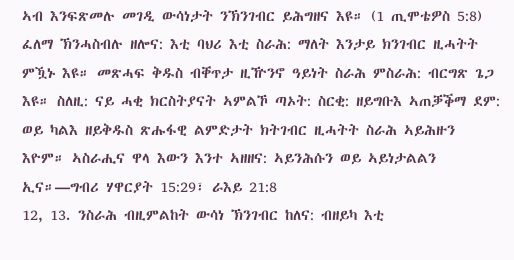ኣብ እንፍጽመሉ መገዲ ውሳነታት ንኽንገብር ይሕግዘና እዩ። (1 ጢሞቴዎስ 5:8) ፈለማ ኽንሓስብሉ ዘሎና: እቲ ባህሪ እቲ ስራሕ: ማለት እንታይ ክንገብር ዚሓትት ምዃኑ እዩ። መጽሓፍ ቅዱስ ብቐጥታ ዚዅንኖ ዓይነት ስራሕ ምስራሕ: ብርግጽ ጌጋ እዩ። ስለዚ: ናይ ሓቂ ክርስትያናት ኣምልኾ ጣኦት: ስርቂ: ዘይግቡእ ኣጠቓቕማ ደም: ወይ ካልእ ዘይቅዱስ ጽሑፋዊ ልምድታት ክትገብር ዚሓትት ስራሕ ኣይሕዙን እዮም። ኣስራሒና ዋላ እውን እንተ ኣዘዘና: ኣይንሕሱን ወይ ኣይነታልልን ኢና።—ግብሪ ሃዋርያት 15:29፣ ራእይ 21:8
12, 13. ንስራሕ ብዚምልከት ውሳነ ኽንገብር ከለና: ብዘይካ እቲ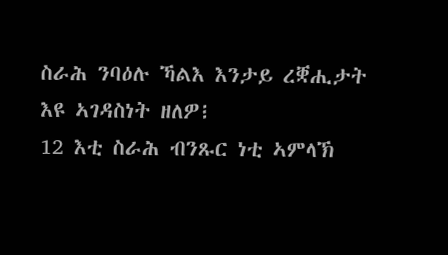ስራሕ ንባዕሉ ኻልእ እንታይ ረቛሒታት እዩ ኣገዳስነት ዘለዎ፧
12 እቲ ስራሕ ብንጹር ነቲ ኣምላኽ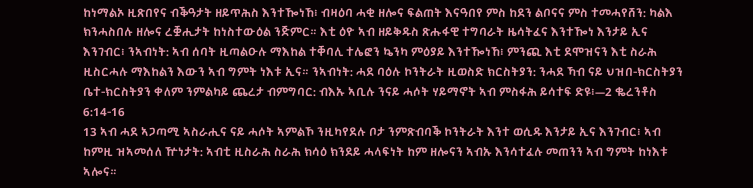ከነማልኦ ዚጽበየና ብቕዓታት ዘይጥሕስ እንተዀነኸ፧ ብዛዕባ ሓቂ ዘሎና ፍልጠት እናዓበየ ምስ ከደን ልቦናና ምስ ተመሓየሸን: ካልእ ክንሓስበሉ ዘሎና ረቛሒታት ከነስተውዕል ንጅምር። እቲ ዕዮ ኣብ ዘይቅዱስ ጽሑፋዊ ተግባራት ዜሳትፈና እንተዀነ እንታይ ኢና እንገብር፧ ንኣብነት: ኣብ ሰባት ዚጣልዑሉ ማእከል ተቐባሊ ተሌፎን ኴንካ ምዕያይ እንተዀነኸ፧ ምንጪ እቲ ደሞዝናን እቲ ስራሕ ዚስርሓሉ ማእከልን እውን ኣብ ግምት ነእቱ ኢና። ንኣብነት: ሓደ ባዕሉ ኮንትራት ዚወስድ ክርስትያን: ንሓደ ኻብ ናይ ህዝበ-ክርስትያን ቤተ-ክርስትያን ቀለም ንምልካይ ጨረታ ብምግባር: ብእኡ ኣቢሉ ንናይ ሓሶት ሃይማኖት ኣብ ምስፋሕ ይሳተፍ ድዩ፧—2 ቈረንቶስ 6:14-16
13 ኣብ ሓደ ኣጋጣሚ ኣስራሒና ናይ ሓሶት ኣምልኾ ንዚካየደሉ ቦታ ንምጽብባቕ ኮንትራት እንተ ወሲዱ እንታይ ኢና እንገብር፧ ኣብ ከምዚ ዝኣመሰለ ዅነታት: ኣብቲ ዚስራሕ ስራሕ ክሳዕ ክንደይ ሓላፍነት ከም ዘሎናን ኣብኡ እንሳተፈሉ መጠንን ኣብ ግምት ከነእቱ ኣሎና።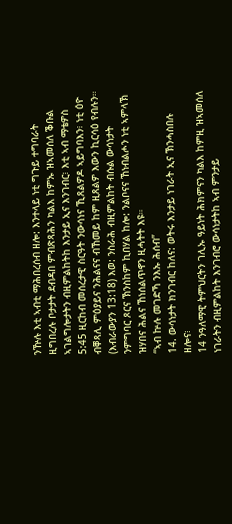ንዅሉ እቲ ኣብቲ ማሕበረሰብ ዘሎ: እንተላይ ነቲ ግጉይ ተግባራት ዚግበረሉ ቦታታት ደብዳበ ምብጽጻሕን ካልእ ከምኡ ዝኣመሰለ ቕቡል ኣገልግሎታትን ብዚምልከትከ እንታይ ኢና እንገብር፧ እቲ ኣብ ማቴዎስ 5:45 ዚርከብ መሰረታዊ ስርዓት ንውሳነና ኺጸልዎዶ ኣይግባእን፧ ነቲ ዕዮ ብቐጻሊ ምዕያይና ንሕልናና ብኸመይ ከም ዚጸልዎ እውን ኪርሳዕ የብሉን። (እብራውያን 13:18) እወ: ንስራሕ ብዚምልከት ብሱል ውሳነታት ንምግባር ጾርና ኽንስከም ኪበሃል ከሎ: ንልቦናና ኸነብልሖን ነቲ ኣምላኽ ዝሃበና ሕልና ኸነሰልጥኖን ዚሓትት እዩ።
“ኣብ ኵሉ መገድኻ ንእኡ ሕሰብ”
14. ውሳነታት ክንገብር ከለና: ወትሩ እንታይ ነገራት ኢና ኽንሓስበሉ ዘሎና፧
14 ንዓለማዊ ትምህርትን ገሊኡ ዓይነት ሕክምናን ካልእ ከምዚ ዝኣመሰለ ነገራትን ብዚምልከት እንገብሮ ውሳነታትከ ኣብ ምንታይ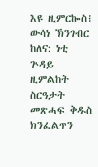እዩ ዚምርኰስ፧ ውሳነ ኽንገብር ከለና: ነቲ ጕዳይ ዚምልከት ስርዓታት መጽሓፍ ቅዱስ ክንፈልጥን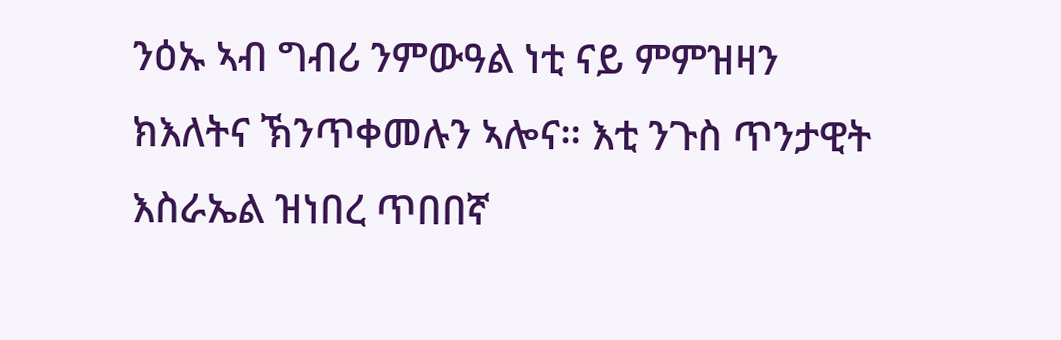ንዕኡ ኣብ ግብሪ ንምውዓል ነቲ ናይ ምምዝዛን ክእለትና ኽንጥቀመሉን ኣሎና። እቲ ንጉስ ጥንታዊት እስራኤል ዝነበረ ጥበበኛ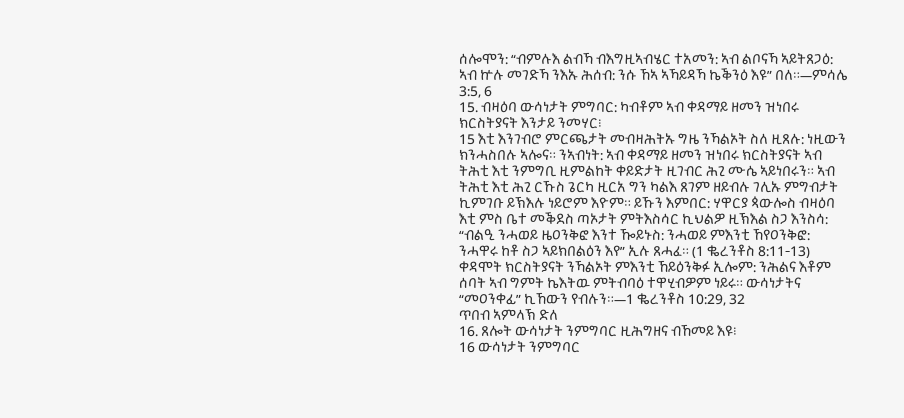ሰሎሞን: “ብምሉእ ልብኻ ብእግዚኣብሄር ተአመን: ኣብ ልቦናኻ ኣይትጸጋዕ: ኣብ ኵሉ መገድኻ ንእኡ ሕሰብ: ንሱ ኸኣ ኣኻይዳኻ ኬቕንዕ እዩ” በለ።—ምሳሌ 3:5, 6
15. ብዛዕባ ውሳነታት ምግባር: ካብቶም ኣብ ቀዳማይ ዘመን ዝነበሩ ክርስትያናት እንታይ ንመሃር፧
15 እቲ እንገብሮ ምርጫታት መብዛሕትኡ ግዜ ንኻልኦት ስለ ዚጸሉ: ነዚውን ክንሓስበሉ ኣሎና። ንኣብነት: ኣብ ቀዳማይ ዘመን ዝነበሩ ክርስትያናት ኣብ ትሕቲ እቲ ንምግቢ ዚምልከት ቀይድታት ዚገብር ሕጊ ሙሴ ኣይነበሩን። ኣብ ትሕቲ እቲ ሕጊ ርኹስ ጌርካ ዚርአ ግን ካልእ ጸገም ዘይብሉ ገሊኡ ምግብታት ኪምገቡ ይኽእሉ ነይሮም እዮም። ይኹን እምበር: ሃዋርያ ጳውሎስ ብዛዕባ እቲ ምስ ቤተ መቕደስ ጣኦታት ምትእስሳር ኪህልዎ ዚኽእል ስጋ እንስሳ: “ብልዒ ንሓወይ ዜዐንቅፎ እንተ ዀይኑስ: ንሓወይ ምእንቲ ኸየዐንቅፎ: ንሓዋሩ ከቶ ስጋ ኣይክበልዕን እየ” ኢሉ ጸሓፈ። (1 ቈረንቶስ 8:11-13) ቀዳሞት ክርስትያናት ንኻልኦት ምእንቲ ኸይዕንቅፉ ኢሎም: ንሕልና እቶም ሰባት ኣብ ግምት ኬእትዉ ምትብባዕ ተዋሂብዎም ነይሩ። ውሳነታትና “መዐንቀፊ” ኪኸውን የብሉን።—1 ቈረንቶስ 10:29, 32
ጥበብ ኣምላኽ ድለ
16. ጸሎት ውሳነታት ንምግባር ዚሕግዘና ብኸመይ እዩ፧
16 ውሳነታት ንምግባር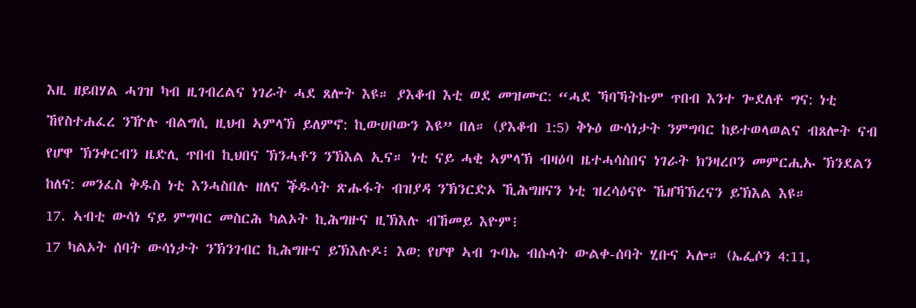እዚ ዘይበሃል ሓገዝ ካብ ዚገብረልና ነገራት ሓደ ጸሎት እዩ። ያእቆብ እቲ ወደ መዝሙር: “ሓደ ኻባኻትኩም ጥበብ እንተ ጐደለቶ ግና: ነቲ ኸየስተሐፈረ ንዅሉ ብልግሲ ዚህብ ኣምላኽ ይለምኖ: ኪውሀቦውን እዩ” በለ። (ያእቆብ 1:5) ቅኑዕ ውሳነታት ንምግባር ከይተወላወልና ብጸሎት ናብ የሆዋ ኽንቀርብን ዜድሊ ጥበብ ኪህበና ኽንሓቶን ንኽእል ኢና። ነቲ ናይ ሓቂ ኣምላኽ ብዛዕባ ዜተሓሳስበና ነገራት ክንዛረቦን መምርሒኡ ኽንደልን ከለና: መንፈስ ቅዱስ ነቲ እንሓስበሉ ዘለና ቕዱሳት ጽሑፋት ብዝያዳ ንኽንርድኦ ኺሕግዘናን ነቲ ዝረሳዕናዮ ኼዘኻኽረናን ይኽእል እዩ።
17. ኣብቲ ውሳነ ናይ ምግባር መስርሕ ካልኦት ኪሕግዙና ዚኽእሉ ብኸመይ እዮም፧
17 ካልኦት ሰባት ውሳነታት ንኽንገብር ኪሕግዙና ይኽእሉዶ፧ እወ: የሆዋ ኣብ ጉባኤ ብሱላት ውልቀ-ሰባት ሂቡና ኣሎ። (ኤፌሶን 4:11,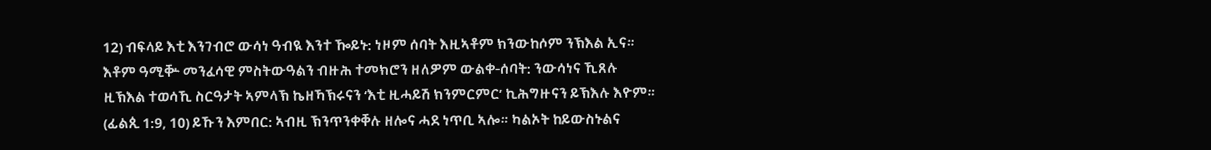12) ብፍላይ እቲ እንገብሮ ውሳነ ዓብዪ እንተ ዀይኑ: ነዞም ሰባት እዚኣቶም ክንውከሶም ንኽእል ኢና። እቶም ዓሚቝ መንፈሳዊ ምስትውዓልን ብዙሕ ተመክሮን ዘለዎም ውልቀ-ሰባት: ንውሳነና ኺጸሉ ዚኽእል ተወሳኺ ስርዓታት ኣምላኽ ኬዘኻኽሩናን ‘እቲ ዚሓይሽ ክንምርምር’ ኪሕግዙናን ይኽእሉ እዮም። (ፊልጲ 1:9, 10) ይኹን እምበር: ኣብዚ ኽንጥንቀቐሉ ዘሎና ሓደ ነጥቢ ኣሎ። ካልኦት ከይውስኑልና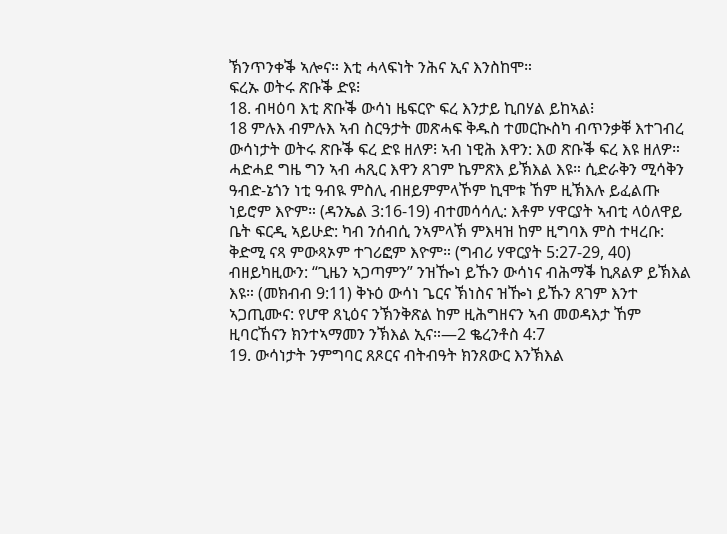ኽንጥንቀቕ ኣሎና። እቲ ሓላፍነት ንሕና ኢና እንስከሞ።
ፍረኡ ወትሩ ጽቡቕ ድዩ፧
18. ብዛዕባ እቲ ጽቡቕ ውሳነ ዜፍርዮ ፍረ እንታይ ኪበሃል ይከኣል፧
18 ምሉእ ብምሉእ ኣብ ስርዓታት መጽሓፍ ቅዱስ ተመርኲስካ ብጥንቃቐ እተገብረ ውሳነታት ወትሩ ጽቡቕ ፍረ ድዩ ዘለዎ፧ ኣብ ነዊሕ እዋን: እወ ጽቡቕ ፍረ እዩ ዘለዎ። ሓድሓደ ግዜ ግን ኣብ ሓጺር እዋን ጸገም ኬምጽእ ይኽእል እዩ። ሲድራቅን ሚሳቅን ዓብድ-ኔጎን ነቲ ዓብዪ ምስሊ ብዘይምምላኾም ኪሞቱ ኸም ዚኽእሉ ይፈልጡ ነይሮም እዮም። (ዳንኤል 3:16-19) ብተመሳሳሊ: እቶም ሃዋርያት ኣብቲ ላዕለዋይ ቤት ፍርዲ ኣይሁድ: ካብ ንሰብሲ ንኣምላኽ ምእዛዝ ከም ዚግባእ ምስ ተዛረቡ: ቅድሚ ናጻ ምውጻኦም ተገሪፎም እዮም። (ግብሪ ሃዋርያት 5:27-29, 40) ብዘይካዚውን: “ጊዜን ኣጋጣምን” ንዝዀነ ይኹን ውሳነና ብሕማቕ ኪጸልዎ ይኽእል እዩ። (መክብብ 9:11) ቅኑዕ ውሳነ ጌርና ኽነስና ዝዀነ ይኹን ጸገም እንተ ኣጋጢሙና: የሆዋ ጸኒዕና ንኽንቅጽል ከም ዚሕግዘናን ኣብ መወዳእታ ኸም ዚባርኸናን ክንተኣማመን ንኽእል ኢና።—2 ቈረንቶስ 4:7
19. ውሳነታት ንምግባር ጸጾርና ብትብዓት ክንጸውር እንኽእል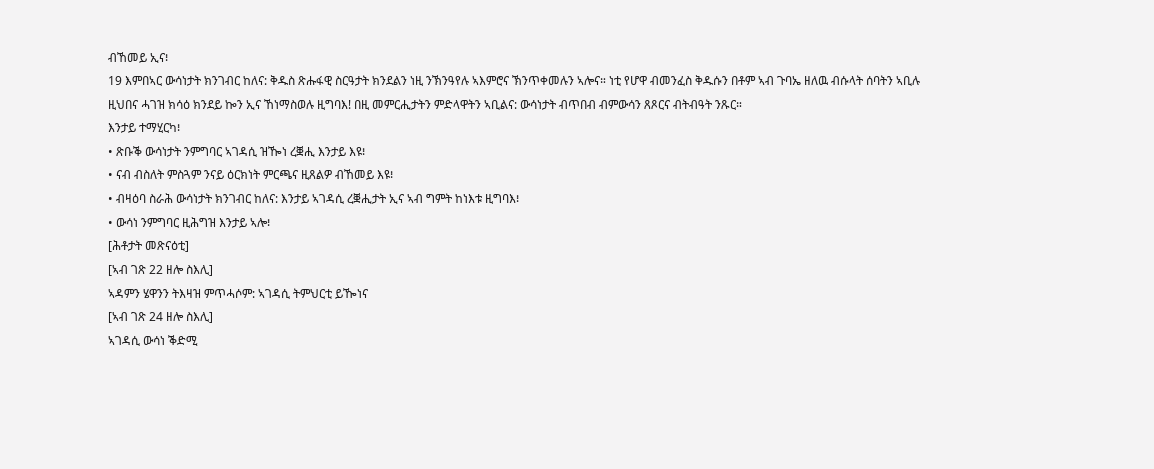ብኸመይ ኢና፧
19 እምበኣር ውሳነታት ክንገብር ከለና: ቅዱስ ጽሑፋዊ ስርዓታት ክንደልን ነዚ ንኽንዓየሉ ኣእምሮና ኽንጥቀመሉን ኣሎና። ነቲ የሆዋ ብመንፈስ ቅዱሱን በቶም ኣብ ጉባኤ ዘለዉ ብሱላት ሰባትን ኣቢሉ ዚህበና ሓገዝ ክሳዕ ክንደይ ኰን ኢና ኸነማስወሉ ዚግባእ! በዚ መምርሒታትን ምድላዋትን ኣቢልና: ውሳነታት ብጥበብ ብምውሳን ጸጾርና ብትብዓት ንጹር።
እንታይ ተማሂርካ፧
• ጽቡቕ ውሳነታት ንምግባር ኣገዳሲ ዝዀነ ረቛሒ እንታይ እዩ፧
• ናብ ብስለት ምስጓም ንናይ ዕርክነት ምርጫና ዚጸልዎ ብኸመይ እዩ፧
• ብዛዕባ ስራሕ ውሳነታት ክንገብር ከለና: እንታይ ኣገዳሲ ረቛሒታት ኢና ኣብ ግምት ከነእቱ ዚግባእ፧
• ውሳነ ንምግባር ዚሕግዝ እንታይ ኣሎ፧
[ሕቶታት መጽናዕቲ]
[ኣብ ገጽ 22 ዘሎ ስእሊ]
ኣዳምን ሄዋንን ትእዛዝ ምጥሓሶም: ኣገዳሲ ትምህርቲ ይዀነና
[ኣብ ገጽ 24 ዘሎ ስእሊ]
ኣገዳሲ ውሳነ ቕድሚ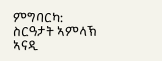ምግባርካ: ስርዓታት ኣምላኽ ኣናዲ